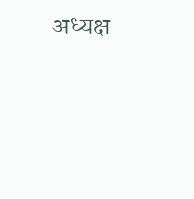अध्यक्ष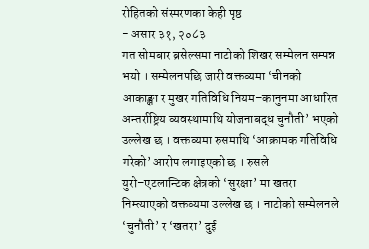रोहितको संस्मरणका केही पृष्ठ
- असार ३१, २०८३
गत सोमबार ब्रसेल्समा नाटोको शिखर सम्मेलन सम्पन्न भयो । सम्मेलनपछि जारी वक्तव्यमा ‘चीनको आकाङ्क्षा र मुखर गतिविधि नियम–कानुनमा आधारित अन्तर्राष्ट्रिय व्यवस्थामाथि योजनाबद्ध चुनौती’ भएको उल्लेख छ । वक्तव्यमा रुसमाथि ‘आक्रामक गतिविधि गरेको’ आरोप लगाइएको छ । रुसले युरो–एटलान्टिक क्षेत्रको ‘सुरक्षा’ मा खतरा निम्त्याएको वक्तव्यमा उल्लेख छ । नाटोको सम्मेलनले ‘चुनौती’ र ‘खतरा’ दुई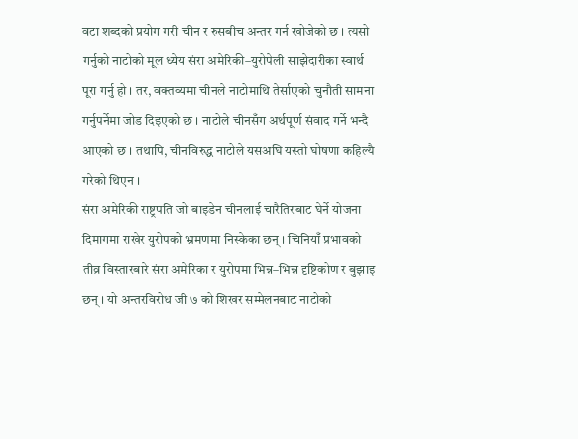वटा शब्दको प्रयोग गरी चीन र रुसबीच अन्तर गर्न खोजेको छ । त्यसो गर्नुको नाटोको मूल ध्येय संरा अमेरिकी–युरोपेली साझेदारीका स्वार्थ पूरा गर्नु हो । तर, वक्तव्यमा चीनले नाटोमाथि तेर्साएको चुनौती सामना गर्नुपर्नेमा जोड दिइएको छ । नाटोले चीनसँग अर्थपूर्ण संवाद गर्ने भन्दै आएको छ । तथापि, चीनविरुद्ध नाटोले यसअघि यस्तो घोषणा कहिल्यै गरेको थिएन ।
संरा अमेरिकी राष्ट्रपति जो बाइडेन चीनलाई चारैतिरबाट घेर्ने योजना दिमागमा राखेर युरोपको भ्रमणमा निस्केका छन् । चिनियाँ प्रभावको तीव्र विस्तारबारे संरा अमेरिका र युरोपमा भिन्न–भिन्न दृष्टिकोण र बुझाइ छन् । यो अन्तरविरोध जी ७ को शिखर सम्मेलनबाट नाटोको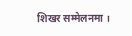शिखर सम्मेलनमा ।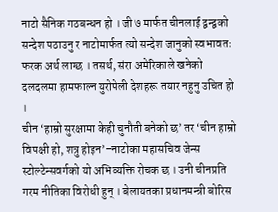नाटो सैनिक गठबन्धन हो । जी ७ मार्फत चीनलाई द्वन्द्वको सन्देश पठाउनु र नाटोमार्फत त्यो सन्देश जानुको स्वभावतः फरक अर्थ लाग्छ । तसर्थ, संरा अमेरिकाले खनेको दलदलमा हामफाल्न युरोपेली देशहरू तयार नहुनु उचित हो ।
चीन ‘हाम्रो सुरक्षामा केही चुनौती बनेको छ’ तर ‘चीन हाम्रो विपक्षी हो, शत्रु होइन’–नाटोका महासचिव जेन्स स्टोल्टेन्सवर्गको यो अभिव्यक्ति रोचक छ । उनी चीनप्रति गरम नीतिका विरोधी हुन् । बेलायतका प्रधानमन्त्री बोरिस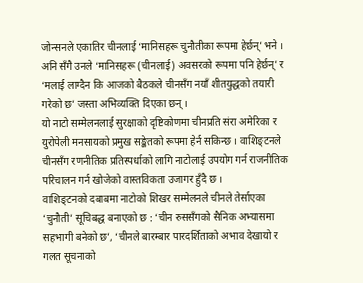जोन्सनले एकातिर चीनलाई ‘मानिसहरू चुनौतीका रूपमा हेर्छन्’ भने । अनि सँगै उनले ‘मानिसहरू (चीनलाई) अवसरको रूपमा पनि हेर्छन्’ र ‘मलाई लाग्दैन कि आजको बैठकले चीनसँग नयाँ शीतयुद्धको तयारी गरेको छ’ जस्ता अभिव्यक्ति दिएका छन् ।
यो नाटो सम्मेलनलाई सुरक्षाको दृष्टिकोणमा चीनप्रति संरा अमेरिका र युरोपेली मनसायको प्रमुख सङ्केतको रूपमा हेर्न सकिन्छ । वाशिङ्टनले चीनसँग रणनीतिक प्रतिस्पर्धाको लागि नाटोलाई उपयोग गर्न राजनीतिक परिचालन गर्न खोजेको वास्तविकता उजागर हुँदै छ ।
वाशिङ्टनको दबाबमा नाटोको शिखर सम्मेलनले चीनले तेर्साएका ‘चुनौती’ सूचिबद्ध बनाएको छ : ‘चीन रुससँगको सैनिक अभ्यासमा सहभागी बनेको छ’, ‘चीनले बारम्बार पारदर्शिताको अभाव देखायो र गलत सूचनाको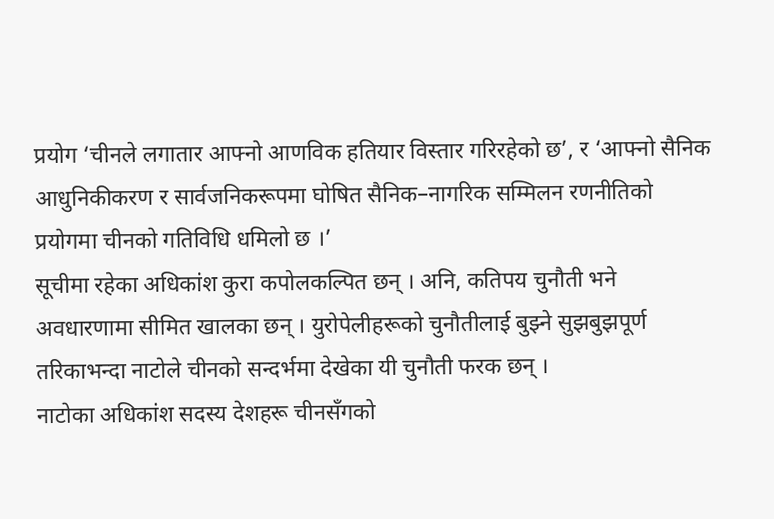प्रयोग ‘चीनले लगातार आफ्नो आणविक हतियार विस्तार गरिरहेको छ’, र ‘आफ्नो सैनिक आधुनिकीकरण र सार्वजनिकरूपमा घोषित सैनिक–नागरिक सम्मिलन रणनीतिको प्रयोगमा चीनको गतिविधि धमिलो छ ।’
सूचीमा रहेका अधिकांश कुरा कपोलकल्पित छन् । अनि, कतिपय चुनौती भने अवधारणामा सीमित खालका छन् । युरोपेलीहरूको चुनौतीलाई बुझ्ने सुझबुझपूर्ण तरिकाभन्दा नाटोले चीनको सन्दर्भमा देखेका यी चुनौती फरक छन् ।
नाटोका अधिकांश सदस्य देशहरू चीनसँगको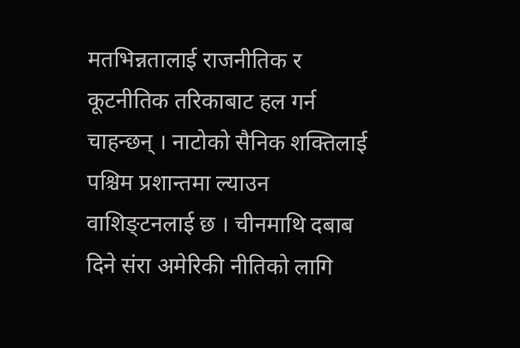मतभिन्नतालाई राजनीतिक र कूटनीतिक तरिकाबाट हल गर्न चाहन्छन् । नाटोको सैनिक शक्तिलाई पश्चिम प्रशान्तमा ल्याउन वाशिङ्टनलाई छ । चीनमाथि दबाब दिने संरा अमेरिकी नीतिको लागि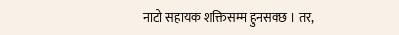नाटो सहायक शक्तिसम्म हुनसक्छ । तर,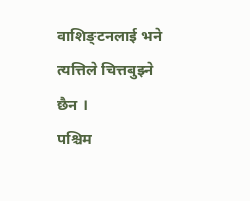वाशिङ्टनलाई भने त्यत्तिले चित्तबुझ्ने छैन ।
पश्चिम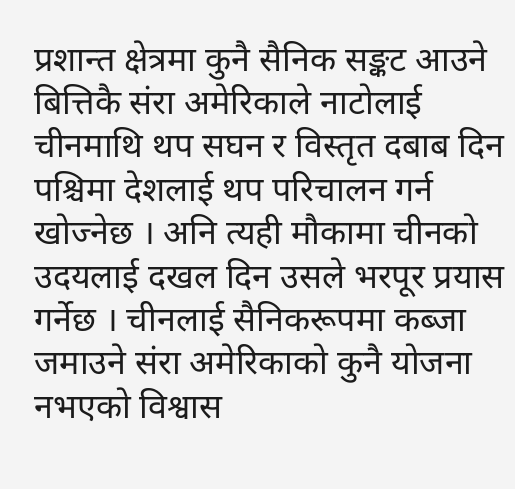प्रशान्त क्षेत्रमा कुनै सैनिक सङ्कट आउने बित्तिकै संरा अमेरिकाले नाटोलाई चीनमाथि थप सघन र विस्तृत दबाब दिन पश्चिमा देशलाई थप परिचालन गर्न खोज्नेछ । अनि त्यही मौकामा चीनको उदयलाई दखल दिन उसले भरपूर प्रयास गर्नेछ । चीनलाई सैनिकरूपमा कब्जा जमाउने संरा अमेरिकाको कुनै योजना नभएको विश्वास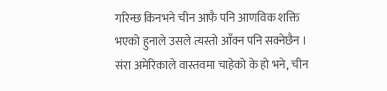गरिन्छ किनभने चीन आफै पनि आणविक शक्ति भएको हुनाले उसले त्यस्तो आँक्न पनि सक्नेछैन । संरा अमेरिकाले वास्तवमा चाहेको के हो भने, चीन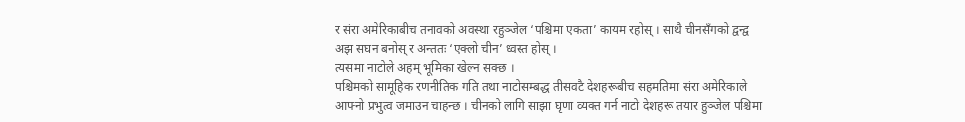र संरा अमेरिकाबीच तनावको अवस्था रहुञ्जेल ‘पश्चिमा एकता’ कायम रहोस् । साथै चीनसँगको द्वन्द्व अझ सघन बनोस् र अन्ततः ‘एक्लो चीन’ ध्वस्त होस् ।
त्यसमा नाटोले अहम् भूमिका खेल्न सक्छ ।
पश्चिमको सामूहिक रणनीतिक गति तथा नाटोसम्बद्ध तीसवटै देशहरूबीच सहमतिमा संरा अमेरिकाले आफ्नो प्रभुत्व जमाउन चाहन्छ । चीनको लागि साझा घृणा व्यक्त गर्न नाटो देशहरू तयार हुञ्जेल पश्चिमा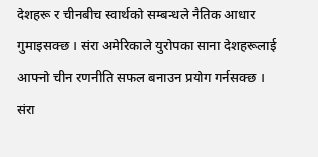देशहरू र चीनबीच स्वार्थको सम्बन्धले नैतिक आधार गुमाइसक्छ । संरा अमेरिकाले युरोपका साना देशहरूलाई आफ्नो चीन रणनीति सफल बनाउन प्रयोग गर्नसक्छ । संरा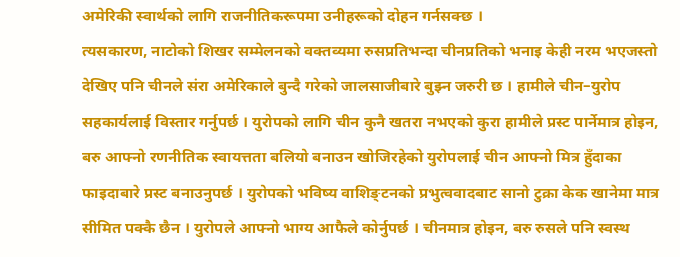अमेरिकी स्वार्थको लागि राजनीतिकरूपमा उनीहरूको दोहन गर्नसक्छ ।
त्यसकारण, नाटोको शिखर सम्मेलनको वक्तव्यमा रुसप्रतिभन्दा चीनप्रतिको भनाइ केही नरम भएजस्तो देखिए पनि चीनले संरा अमेरिकाले बुन्दै गरेको जालसाजीबारे बुझ्न जरुरी छ । हामीले चीन–युरोप सहकार्यलाई विस्तार गर्नुपर्छ । युरोपको लागि चीन कुनै खतरा नभएको कुरा हामीले प्रस्ट पार्नेमात्र होइन, बरु आफ्नो रणनीतिक स्वायत्तता बलियो बनाउन खोजिरहेको युरोपलाई चीन आफ्नो मित्र हुँदाका फाइदाबारे प्रस्ट बनाउनुपर्छ । युरोपको भविष्य वाशिङ्टनको प्रभुत्ववादबाट सानो टुक्रा केक खानेमा मात्र सीमित पक्कै छैन । युरोपले आफ्नो भाग्य आफैले कोर्नुपर्छ । चीनमात्र होइन, बरु रुसले पनि स्वस्थ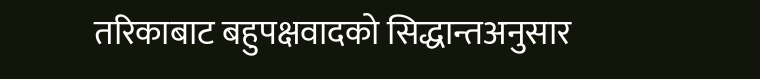तरिकाबाट बहुपक्षवादको सिद्धान्तअनुसार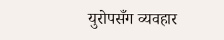युरोपसँग व्यवहार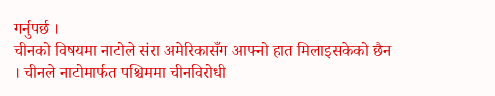गर्नुपर्छ ।
चीनको विषयमा नाटोले संरा अमेरिकासँग आफ्नो हात मिलाइसकेको छैन । चीनले नाटोमार्फत पश्चिममा चीनविरोधी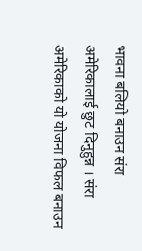भावना बलियो बनाउन संरा अमेरिकालाई छुट दिनुहुन्न । संरा अमेरिकाको यो योजना विफल बनाउन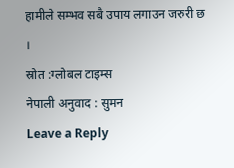हामीले सम्भव सबै उपाय लगाउन जरुरी छ ।
स्रोत :ग्लोबल टाइम्स
नेपाली अनुवाद : सुमन
Leave a Reply